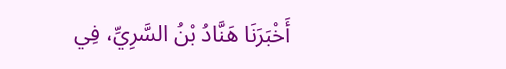أَخْبَرَنَا هَنَّادُ بْنُ السَّرِيِّ، فِي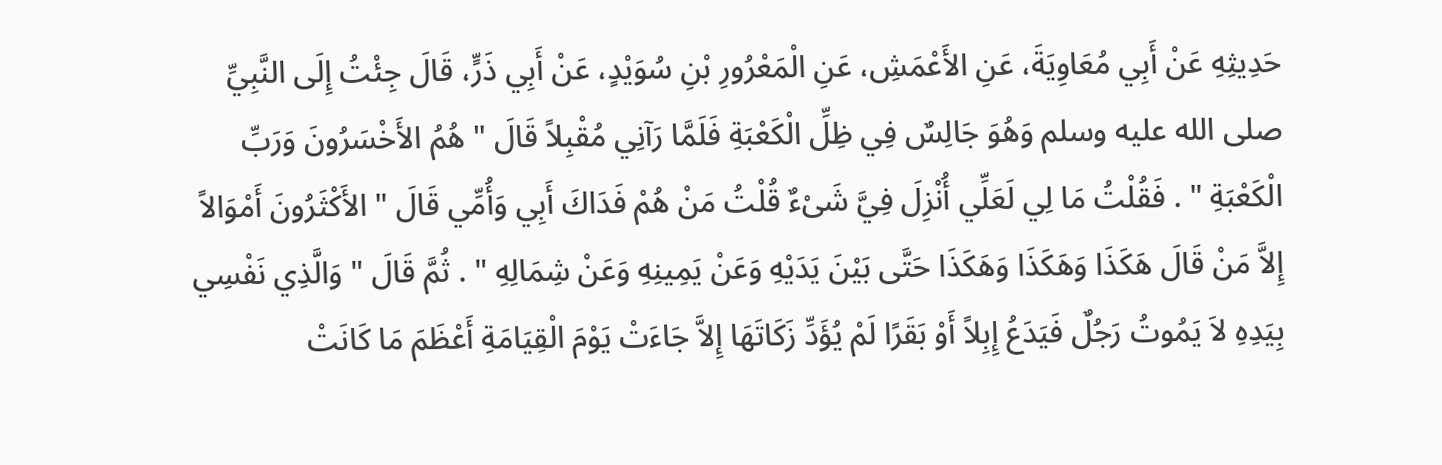حَدِيثِهِ عَنْ أَبِي مُعَاوِيَةَ، عَنِ الأَعْمَشِ، عَنِ الْمَعْرُورِ بْنِ سُوَيْدٍ، عَنْ أَبِي ذَرٍّ، قَالَ جِئْتُ إِلَى النَّبِيِّ صلى الله عليه وسلم وَهُوَ جَالِسٌ فِي ظِلِّ الْكَعْبَةِ فَلَمَّا رَآنِي مُقْبِلاً قَالَ " هُمُ الأَخْسَرُونَ وَرَبِّ الْكَعْبَةِ " . فَقُلْتُ مَا لِي لَعَلِّي أُنْزِلَ فِيَّ شَىْءٌ قُلْتُ مَنْ هُمْ فَدَاكَ أَبِي وَأُمِّي قَالَ " الأَكْثَرُونَ أَمْوَالاً إِلاَّ مَنْ قَالَ هَكَذَا وَهَكَذَا وَهَكَذَا حَتَّى بَيْنَ يَدَيْهِ وَعَنْ يَمِينِهِ وَعَنْ شِمَالِهِ " . ثُمَّ قَالَ " وَالَّذِي نَفْسِي بِيَدِهِ لاَ يَمُوتُ رَجُلٌ فَيَدَعُ إِبِلاً أَوْ بَقَرًا لَمْ يُؤَدِّ زَكَاتَهَا إِلاَّ جَاءَتْ يَوْمَ الْقِيَامَةِ أَعْظَمَ مَا كَانَتْ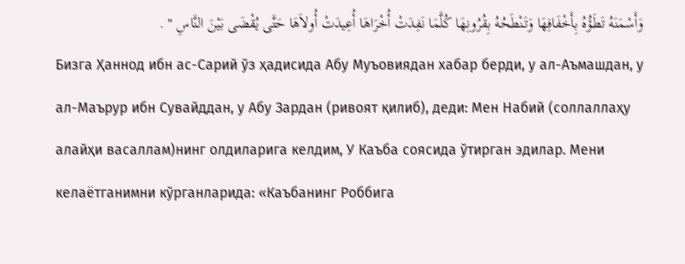وَأَسْمَنَهُ تَطَؤُهُ بِأَخْفَافِهَا وَتَنْطَحُهُ بِقُرُونِهَا كُلَّمَا نَفِدَتْ أُخْرَاهَا أُعِيدَتْ أُولاَهَا حَتَّى يُقْضَى بَيْنَ النَّاسِ " .
Бизга Ҳаннод ибн ас-Сарий ўз ҳадисида Абу Муъовиядан хабар берди, у ал-Аъмашдан, у ал-Маърур ибн Сувайддан, у Абу Зардан (ривоят қилиб), деди: Мен Набий (соллаллаҳу алайҳи васаллам)нинг олдиларига келдим, У Каъба соясида ўтирган эдилар. Мени келаётганимни кўрганларида: «Каъбанинг Роббига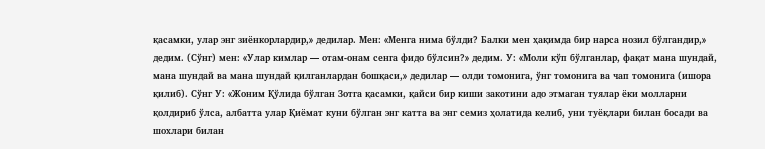қасамки, улар энг зиёнкорлардир,» дедилар. Мен: «Менга нима бўлди? Балки мен ҳақимда бир нарса нозил бўлгандир,» дедим. (Сўнг) мен: «Улар кимлар — отам-онам сенга фидо бўлсин?» дедим. У: «Моли кўп бўлганлар, фақат мана шундай, мана шундай ва мана шундай қилганлардан бошқаси,» дедилар — олди томонига, ўнг томонига ва чап томонига (ишора қилиб). Сўнг У: «Жоним Қўлида бўлган Зотга қасамки, қайси бир киши закотини адо этмаган туялар ёки молларни қолдириб ўлса, албатта улар Қиёмат куни бўлган энг катта ва энг семиз ҳолатида келиб, уни туёқлари билан босади ва шохлари билан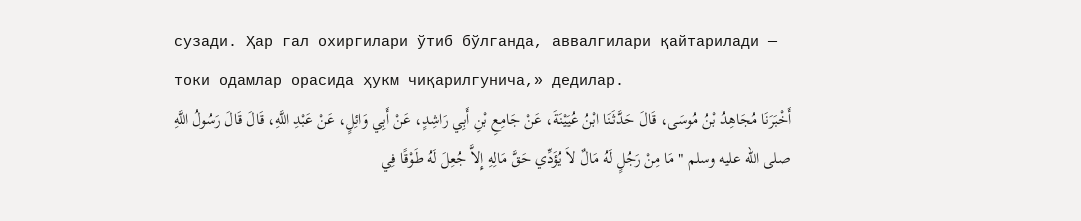сузади. Ҳар гал охиргилари ўтиб бўлганда, аввалгилари қайтарилади — токи одамлар орасида ҳукм чиқарилгунича,» дедилар.
أَخْبَرَنَا مُجَاهِدُ بْنُ مُوسَى، قَالَ حَدَّثَنَا ابْنُ عُيَيْنَةَ، عَنْ جَامِعِ بْنِ أَبِي رَاشِدٍ، عَنْ أَبِي وَائِلٍ، عَنْ عَبْدِ اللَّهِ، قَالَ قَالَ رَسُولُ اللَّهِ صلى الله عليه وسلم " مَا مِنْ رَجُلٍ لَهُ مَالٌ لاَ يُؤَدِّي حَقَّ مَالِهِ إِلاَّ جُعِلَ لَهُ طَوْقًا فِي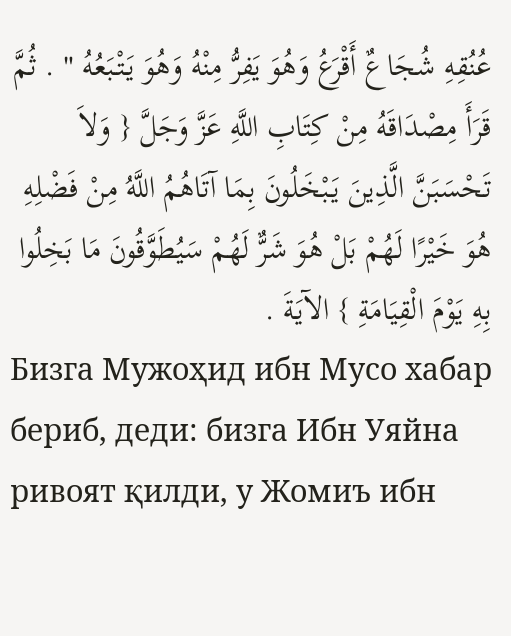عُنُقِهِ شُجَاعٌ أَقْرَعُ وَهُوَ يَفِرُّ مِنْهُ وَهُوَ يَتْبَعُهُ " . ثُمَّ قَرَأَ مِصْدَاقَهُ مِنْ كِتَابِ اللَّهِ عَزَّ وَجَلَّ { وَلاَ تَحْسَبَنَّ الَّذِينَ يَبْخَلُونَ بِمَا آتَاهُمُ اللَّهُ مِنْ فَضْلِهِ هُوَ خَيْرًا لَهُمْ بَلْ هُوَ شَرٌّ لَهُمْ سَيُطَوَّقُونَ مَا بَخِلُوا بِهِ يَوْمَ الْقِيَامَةِ } الآيَةَ .
Бизга Мужоҳид ибн Мусо хабар бериб, деди: бизга Ибн Уяйна ривоят қилди, у Жомиъ ибн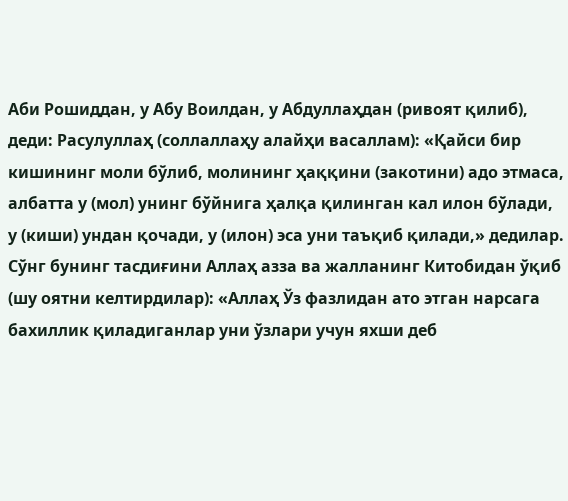Аби Рошиддан, у Абу Воилдан, у Абдуллаҳдан (ривоят қилиб), деди: Расулуллаҳ (соллаллаҳу алайҳи васаллам): «Қайси бир кишининг моли бўлиб, молининг ҳаққини (закотини) адо этмаса, албатта у (мол) унинг бўйнига ҳалқа қилинган кал илон бўлади, у (киши) ундан қочади, у (илон) эса уни таъқиб қилади,» дедилар. Сўнг бунинг тасдиғини Аллаҳ азза ва жалланинг Китобидан ўқиб (шу оятни келтирдилар): «Аллаҳ Ўз фазлидан ато этган нарсага бахиллик қиладиганлар уни ўзлари учун яхши деб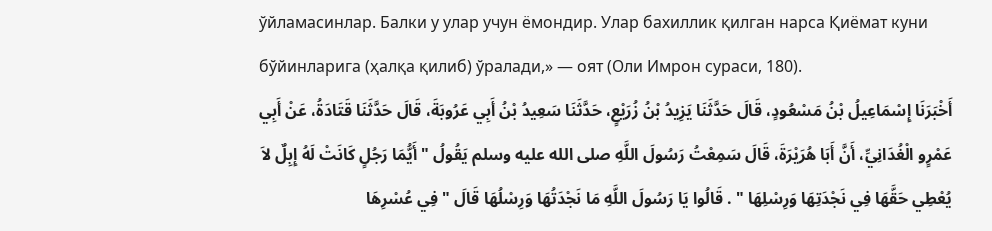ўйламасинлар. Балки у улар учун ёмондир. Улар бахиллик қилган нарса Қиёмат куни бўйинларига (ҳалқа қилиб) ўралади,» — оят (Оли Имрон сураси, 180).
أَخْبَرَنَا إِسْمَاعِيلُ بْنُ مَسْعُودٍ، قَالَ حَدَّثَنَا يَزِيدُ بْنُ زُرَيْعٍ، حَدَّثَنَا سَعِيدُ بْنُ أَبِي عَرُوبَةَ، قَالَ حَدَّثَنَا قَتَادَةُ، عَنْ أَبِي عَمْرٍو الْغُدَانِيِّ، أَنَّ أَبَا هُرَيْرَةَ، قَالَ سَمِعْتُ رَسُولَ اللَّهِ صلى الله عليه وسلم يَقُولُ " أَيُّمَا رَجُلٍ كَانَتْ لَهُ إِبِلٌ لاَ يُعْطِي حَقَّهَا فِي نَجْدَتِهَا وَرِسْلِهَا " . قَالُوا يَا رَسُولَ اللَّهِ مَا نَجْدَتُهَا وَرِسْلُهَا قَالَ " فِي عُسْرِهَا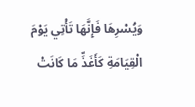وَيُسْرِهَا فَإِنَّهَا تَأْتِي يَوْمَ الْقِيَامَةِ كَأَغَذِّ مَا كَانَتْ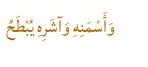وَأَسْمَنِهِ وَآشَرِهِ يُبْطَحُ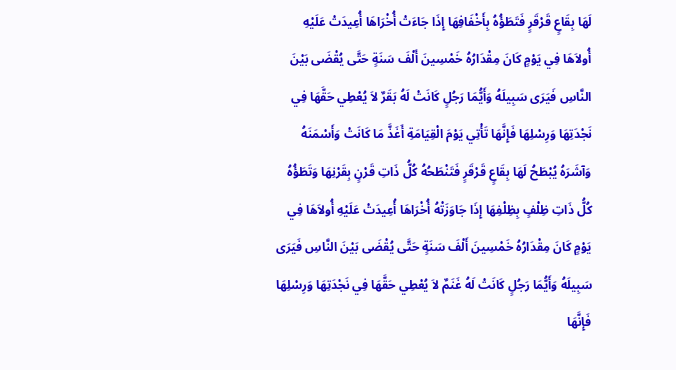لَهَا بِقَاعٍ قَرْقَرٍ فَتَطَؤُهُ بِأَخْفَافِهَا إِذَا جَاءَتْ أُخْرَاهَا أُعِيدَتْ عَلَيْهِ أُولاَهَا فِي يَوْمٍ كَانَ مِقْدَارُهُ خَمْسِينَ أَلْفَ سَنَةٍ حَتَّى يُقْضَى بَيْنَ النَّاسِ فَيَرَى سَبِيلَهُ وَأَيُّمَا رَجُلٍ كَانَتْ لَهُ بَقَرٌ لاَ يُعْطِي حَقَّهَا فِي نَجْدَتِهَا وَرِسْلِهَا فَإِنَّهَا تَأْتِي يَوْمَ الْقِيَامَةِ أَغَذَّ مَا كَانَتْ وَأَسْمَنَهُ وَآشَرَهُ يُبْطَحُ لَهَا بِقَاعٍ قَرْقَرٍ فَتَنْطَحُهُ كُلُّ ذَاتِ قَرْنٍ بِقَرْنِهَا وَتَطَؤُهُ كُلُّ ذَاتِ ظِلْفٍ بِظِلْفِهَا إِذَا جَاوَزَتْهُ أُخْرَاهَا أُعِيدَتْ عَلَيْهِ أُولاَهَا فِي يَوْمٍ كَانَ مِقْدَارُهُ خَمْسِينَ أَلْفَ سَنَةٍ حَتَّى يُقْضَى بَيْنَ النَّاسِ فَيَرَى سَبِيلَهُ وَأَيُّمَا رَجُلٍ كَانَتْ لَهُ غَنَمٌ لاَ يُعْطِي حَقَّهَا فِي نَجْدَتِهَا وَرِسْلِهَا فَإِنَّهَا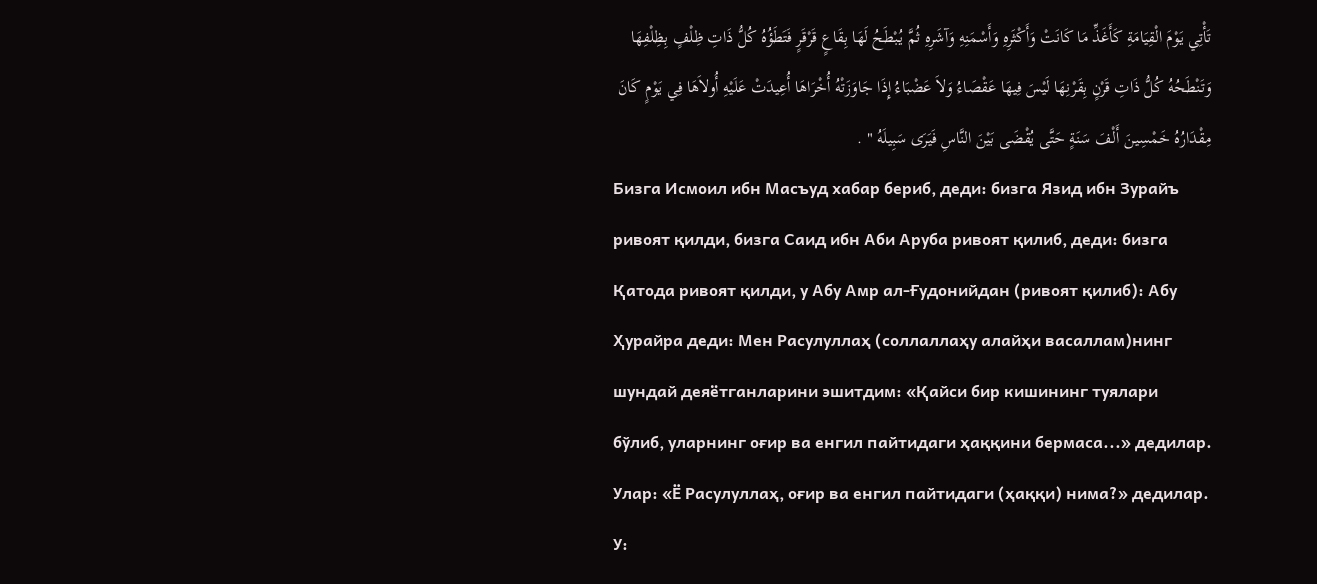تَأْتِي يَوْمَ الْقِيَامَةِ كَأَغَذِّ مَا كَانَتْ وَأَكْثَرِهِ وَأَسْمَنِهِ وَآشَرِهِ ثُمَّ يُبْطَحُ لَهَا بِقَاعٍ قَرْقَرٍ فَتَطَؤُهُ كُلُّ ذَاتِ ظِلْفٍ بِظِلْفِهَا وَتَنْطَحُهُ كُلُّ ذَاتِ قَرْنٍ بِقَرْنِهَا لَيْسَ فِيهَا عَقْصَاءُ وَلاَ عَضْبَاءُ إِذَا جَاوَزَتْهُ أُخْرَاهَا أُعِيدَتْ عَلَيْهِ أُولاَهَا فِي يَوْمٍ كَانَ مِقْدَارُهُ خَمْسِينَ أَلْفَ سَنَةٍ حَتَّى يُقْضَى بَيْنَ النَّاسِ فَيَرَى سَبِيلَهُ " .
Бизга Исмоил ибн Масъуд хабар бериб, деди: бизга Язид ибн Зурайъ ривоят қилди, бизга Саид ибн Аби Аруба ривоят қилиб, деди: бизга Қатода ривоят қилди, у Абу Амр ал-Ғудонийдан (ривоят қилиб): Абу Ҳурайра деди: Мен Расулуллаҳ (соллаллаҳу алайҳи васаллам)нинг шундай деяётганларини эшитдим: «Қайси бир кишининг туялари бўлиб, уларнинг оғир ва енгил пайтидаги ҳаққини бермаса...» дедилар. Улар: «Ё Расулуллаҳ, оғир ва енгил пайтидаги (ҳаққи) нима?» дедилар. У: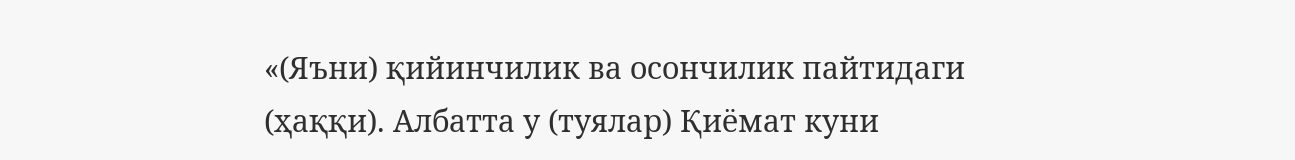«(Яъни) қийинчилик ва осончилик пайтидаги (ҳаққи). Албатта у (туялар) Қиёмат куни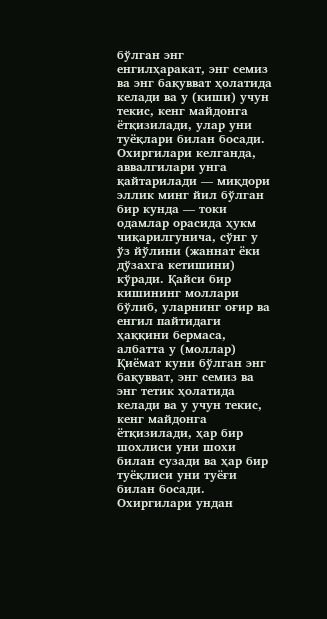бўлган энг енгилҳаракат, энг семиз ва энг бақувват ҳолатида келади ва у (киши) учун текис, кенг майдонга ётқизилади, улар уни туёқлари билан босади. Охиргилари келганда, аввалгилари унга қайтарилади — миқдори эллик минг йил бўлган бир кунда — токи одамлар орасида ҳукм чиқарилгунича, сўнг у ўз йўлини (жаннат ёки дўзахга кетишини) кўради. Қайси бир кишининг моллари бўлиб, уларнинг оғир ва енгил пайтидаги ҳаққини бермаса, албатта у (моллар) Қиёмат куни бўлган энг бақувват, энг семиз ва энг тетик ҳолатида келади ва у учун текис, кенг майдонга ётқизилади, ҳар бир шохлиси уни шохи билан сузади ва ҳар бир туёқлиси уни туёғи билан босади. Охиргилари ундан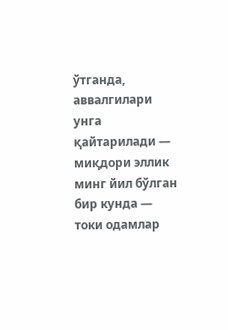ўтганда, аввалгилари унга қайтарилади — миқдори эллик минг йил бўлган бир кунда — токи одамлар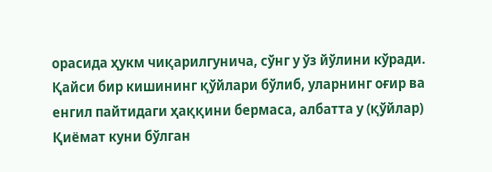орасида ҳукм чиқарилгунича, сўнг у ўз йўлини кўради. Қайси бир кишининг қўйлари бўлиб, уларнинг оғир ва енгил пайтидаги ҳаққини бермаса, албатта у (қўйлар) Қиёмат куни бўлган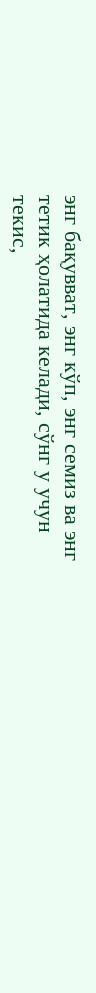энг бақувват, энг кўп, энг семиз ва энг тетик ҳолатида келади, сўнг у учун текис,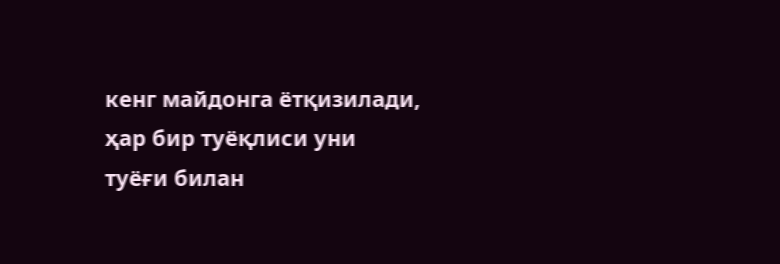кенг майдонга ётқизилади, ҳар бир туёқлиси уни туёғи билан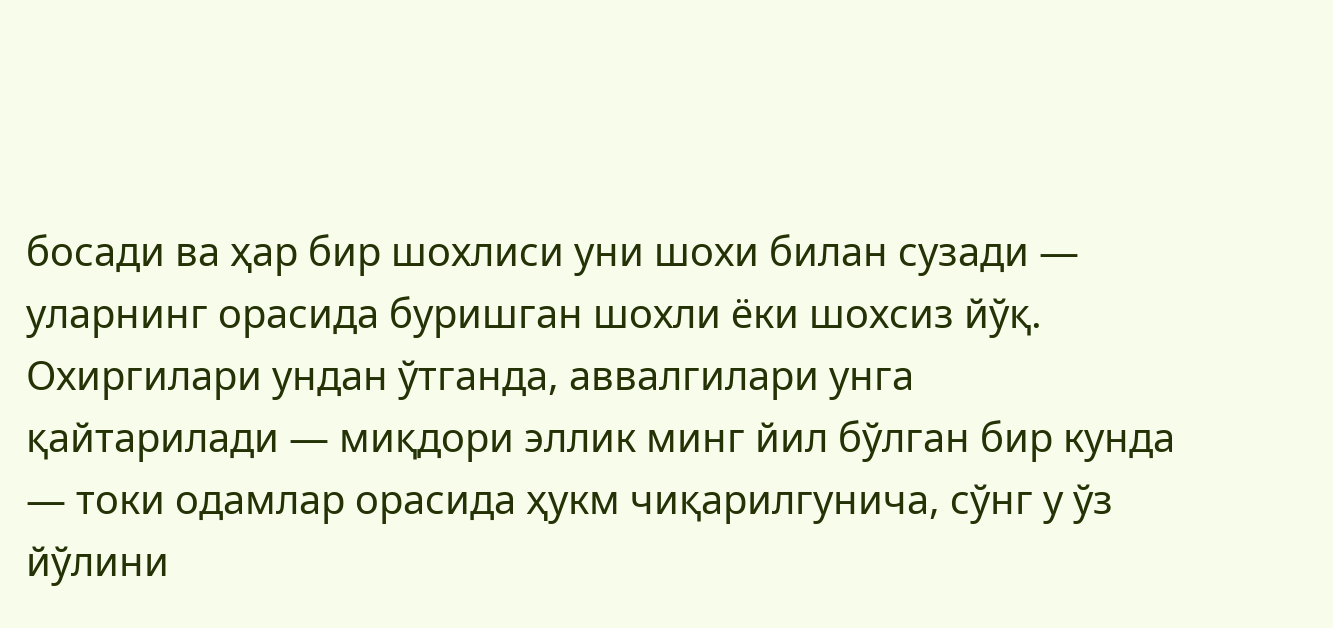босади ва ҳар бир шохлиси уни шохи билан сузади — уларнинг орасида буришган шохли ёки шохсиз йўқ. Охиргилари ундан ўтганда, аввалгилари унга қайтарилади — миқдори эллик минг йил бўлган бир кунда — токи одамлар орасида ҳукм чиқарилгунича, сўнг у ўз йўлини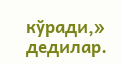кўради,» дедилар.